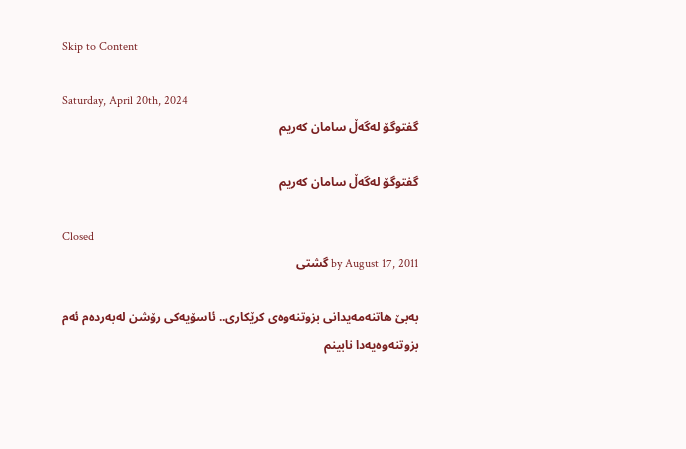Skip to Content

Saturday, April 20th, 2024
گفتوگۆ له‌گه‌ڵ سامان كه‌ریم

گفتوگۆ له‌گه‌ڵ سامان كه‌ریم

Closed
by August 17, 2011 گشتی

به‌بێ‌ هاتنه‌مه‌یدانی بزوتنه‌وه‌ی كرێكاری.. ئاسۆیه‌كی رۆشن له‌به‌رده‌م ئه‌م بزوتنه‌وه‌یه‌دا نابینم‌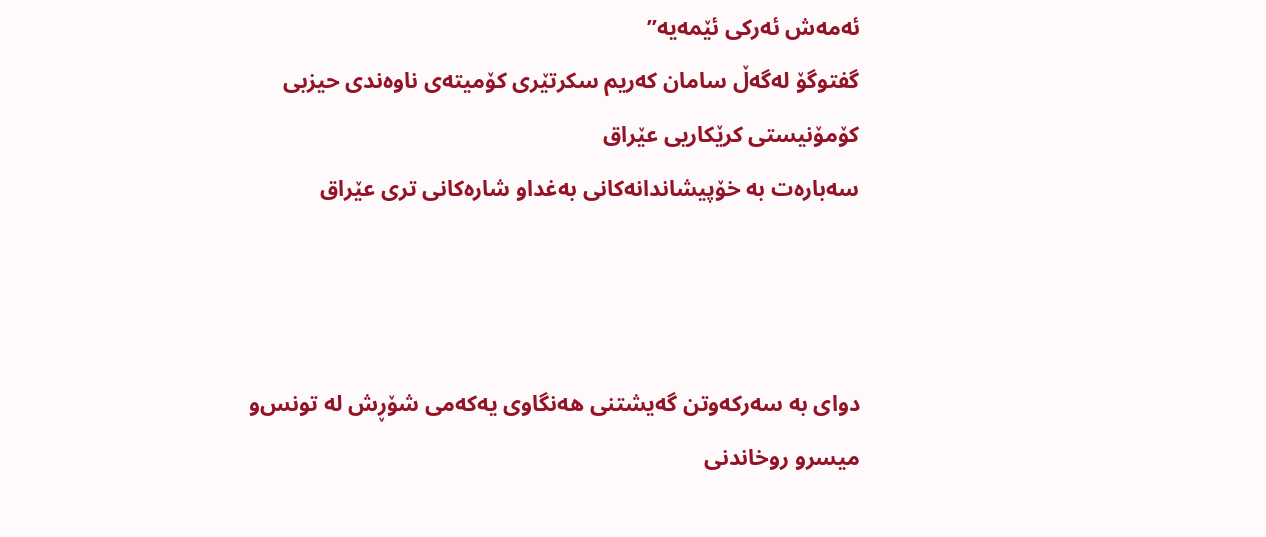ئه‌مه‌ش ئه‌ركی ئێمه‌یه‌”
گفتوگۆ له‌گه‌ڵ سامان كه‌ریم سكرتێری كۆمیته‌ی ناوه‌ندی حیزبی كۆمۆنیستی كرێكاریی عێراق
سه‌باره‌ت به‌ خۆپیشاندانه‌كانی به‌غدا‌و شاره‌كانی تری عێراق



دوای به‌ سه‌ركه‌وتن گه‌یشتنی هه‌نگاوی یه‌كه‌می شۆڕش له‌ تونس‌و میسر‌و روخاندنی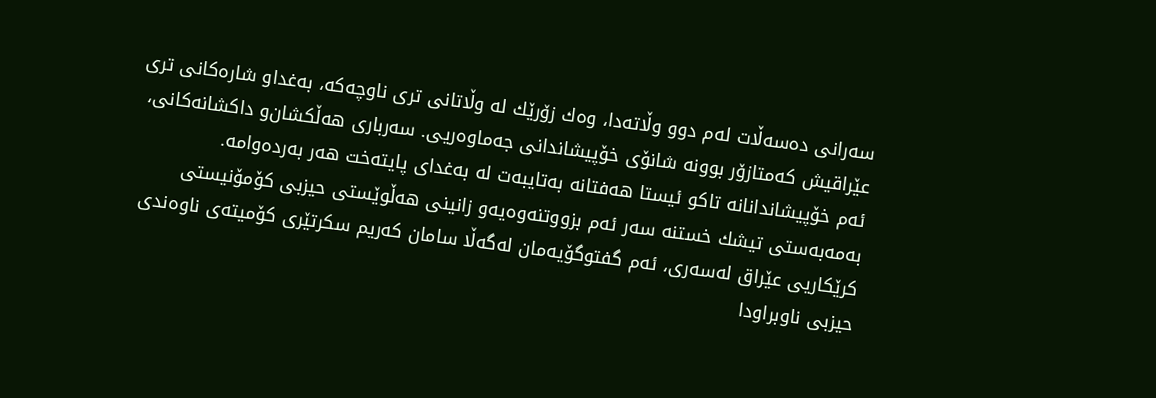سه‌رانی ده‌سه‌ڵات له‌م دوو وڵاته‌دا، وه‌ك زۆرێك له‌ وڵاتانی تری ناوچه‌كه‌، به‌غدا‌و شاره‌كانی تری عێراقیش كه‌متازۆر بوونه‌ شانۆی خۆپیشاندانی جه‌ماوه‌ریی. سه‌رباری هه‌ڵكشان‌و داكشانه‌كانی، ئه‌م خۆپیشاندانانه‌ تاكو ئیستا هه‌فتانه‌ به‌تایبه‌ت له‌ به‌غدای پایته‌خت هه‌ر به‌رده‌وامه‌. به‌مه‌به‌ستی تیشك خستنه‌ سه‌ر ئه‌م بزووتنه‌وه‌یه‌‌و زانینی هه‌ڵوێستی حیزبی كۆمۆنیستی كرێكاریی عێراق له‌سه‌ری، ئه‌م گفتوگۆیه‌مان له‌گه‌ڵا سامان كه‌ریم سكرتێری كۆمیته‌ی ناوه‌ندی حیزبی ناوبراودا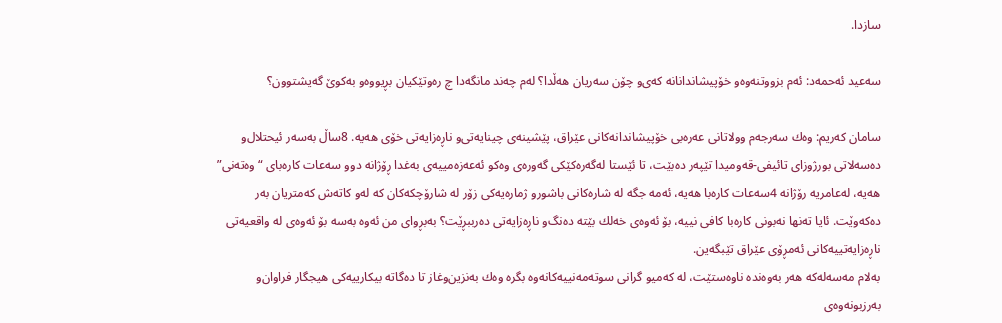سازدا.

سه‌عید ئه‌حمه‌د: ئه‌م بزووتنه‌وه‌‌و خۆپیشاندانانه‌ كه‌ی‌و چۆن سه‌ریان هه‌ڵدا؟ له‌م چه‌ند مانگه‌دا چ ره‌وتێكیان بڕیووه‌‌و به‌كوێ‌ گه‌یشتوون؟

سامان كه‌ریم: وه‌ك سه‌رجه‌م وولاتانی عه‌ره‌بی خۆپیشاندانه‌كانی عێراق، پێشینه‌ی چینایه‌تی‌و ناڕه‌زایه‌تی خۆی هه‌یه‌. 8ساڵ به‌سه‌ر ئیحتلال‌و ده‌سه‌لاتی بورژوزای تائیفی-قه‌ومیدا تێپه‌ر ده‌بێت، تا ئێستا له‌گه‌ره‌كێكی گه‌وره‌ی وه‌كو ئه‌عه‌زه‌مییه‌ی به‌غدا ڕۆژانه‌ دوو سه‌عات كاره‌بای “وه‌ته‌نی” هه‌یه‌، له‌عامریه‌ رۆژانه‌ 4سه‌عات كاره‌با هه‌یه‌، ئه‌مه‌ جگه‌ له‌ شاره‌كانی باشورو ژماره‌یه‌كی زۆر له‌ شارۆچكه‌كان كه‌ له‌و كاته‌ش كه‌متریان به‌ر ده‌كه‌وێت. ئایا ته‌نها نه‌بونی كاره‌با كافی نییه‌، بۆ ئه‌وه‌ی خه‌لك بێته‌ ده‌نگ‌و ناڕه‌زایه‌تی ده‌رببڕێت؟ به‌بڕوای من ئه‌وه‌ به‌سه‌ بۆ ئه‌وه‌ی له‌ واقعیه‌تی ناڕه‌زایه‌تییه‌كانی ئه‌مڕۆی عێراق تێبگه‌ین.
به‌لام مه‌سه‌له‌كه‌ هه‌ر به‌وه‌نده‌ ناوه‌ستێت، له‌ كه‌میو گرانی سوته‌مه‌نییه‌كانه‌وه‌ بگره‌ وه‌ك به‌نزین‌وغاز تا ده‌گاته‌ بیكارییه‌كی هیجگار فراوان‌و به‌رزبونه‌وه‌ی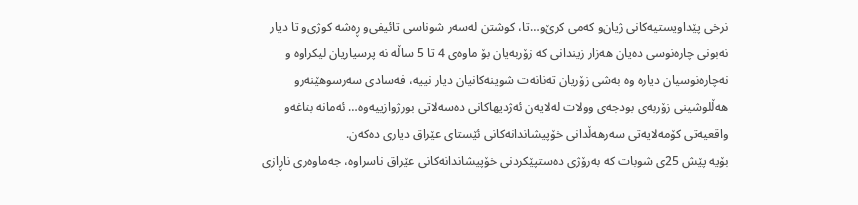نرخی پێداویستیه‌كانی ژیان‌و كه‌می كرێ‌و…تا، كوشتن له‌سه‌ر شوناسی تائیفی‌و ڕه‌شه‌ كوژی‌و تا دیار نه‌بونی چاره‌نوسی ده‌یان هه‌زار زیندانی كه‌ زۆربه‌یان بۆ ماوه‌ی 4 تا 5 ساڵه‌ نه‌ پرسیاریان لیكراوه‌ و نه‌چاره‌نوسیان دیاره‌ وه‌ به‌شی زۆریان ته‌نانه‌ت شوینه‌كانیان دیار نییه‌، فه‌سادی سه‌رسوهێنه‌رو هه‌ڵلوشینی زۆربه‌ی بودجه‌ی وولات له‌لایه‌ن ئه‌ژدیهاكانی ده‌سه‌لاتی بورژوازییه‌وه‌… ئه‌مانه‌ بناغه‌و واقعیه‌تی كۆمه‌لایه‌تی سه‌رهه‌ڵدانی خۆپیشاندانه‌كانی ئێستای عێراق دیاری ده‌كه‌ن.
بۆیه‌ پێش 25ی شوبات كه‌ به‌رۆژی ده‌ستپێكردنی خۆپیشاندانه‌كانی عێراق ناسراوه‌، جه‌ماوه‌ری ناڕازی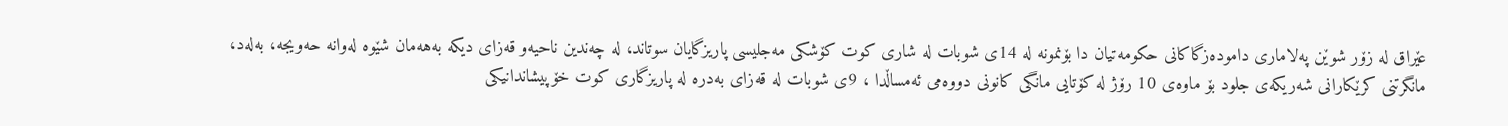عێراق له‌ زۆر شوێن په‌لاماری داموده‌زگاكانی حكومه‌تیان دا بۆنمونه‌ له‌ 14ی شوبات له‌ شاری كوت كۆشكی مه‌جلیسی پاریزگایان سوتاند، له‌ چه‌ندین ناحیه‌‌و قه‌زای دیكه‌ به‌هه‌مان شێوه‌ له‌وانه‌ حه‌ویجه‌، به‌له‌د، مانگرتنی كرێكارانی شه‌ریكه‌ی جلود بۆ ماوه‌ی 10 رۆژ له‌ كۆتایی مانگی كانونی دووه‌می ئه‌مساڵدا ، 9ی شوبات له‌ قه‌زای به‌دره‌ له‌ پاریزگاری كوت خۆپیشاندانیكی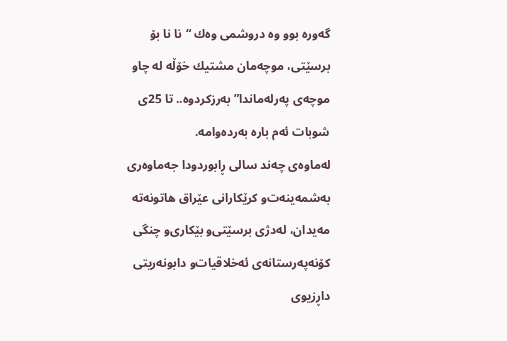گه‌وره‌ بوو وه‌ دروشمی وه‌ك “نا نا بۆ برسێتی، موچه‌مان مشتیك خۆڵه‌ له‌ چاو موچه‌ی په‌رله‌ماندا” به‌رزكردوه‌.. تا 25ی شوبات ئه‌م باره‌ به‌رده‌وامه‌.
له‌ماوه‌ی چه‌ند سالی ڕابوردودا جه‌ماوه‌ری به‌شمه‌ینه‌ت‌و كرێكارانی عێراق هاتونه‌ته‌ مه‌یدان، له‌دژی برسێتی‌و بێكاری‌و چنگی كۆنه‌په‌رستانه‌ی ئه‌خلاقیات‌و دابونه‌ریتی داڕزیوی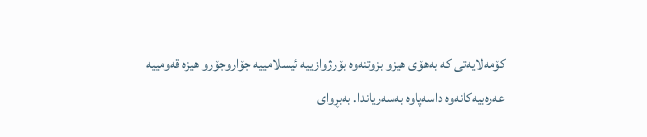كۆمه‌لایه‌تی كه‌ به‌هۆی هیزو بزوتنه‌وه‌ بۆرژوازییه‌ ئیسلامییه‌ جۆاروجۆرو هیزه‌ قه‌ومییه‌ عه‌ره‌بیه‌كانه‌وه‌ داسه‌پاوه‌ به‌سه‌ریاندا. به‌بڕوای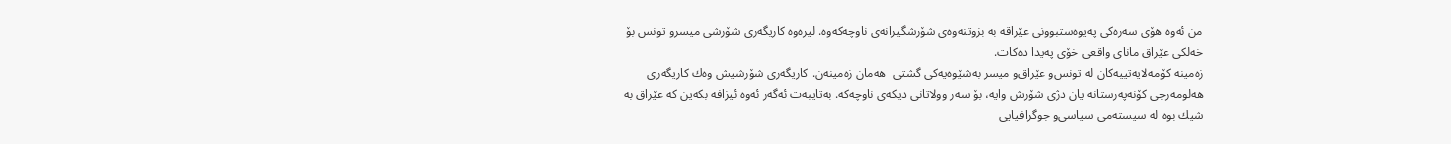من ئه‌وه‌ هۆی سه‌ره‌كی په‌یوه‌ستبوونی عێراقه‌ به‌ بزوتنه‌وه‌ی شۆرشگیرانه‌ی ناوچه‌كه‌وه‌. لیره‌وه‌ كاریگه‌ری شۆرشی میسرو تونس بۆ خه‌لكی عێراق مانای واقعی خۆی په‌یدا ده‌كات.
زه‌مینه‌ كۆمه‌لایه‌تییه‌كان له‌ تونس‌و عێراق‌و میسر به‌شێوه‌یه‌كی گشتی  هه‌مان زه‌مینه‌ن. كاریگه‌ری شۆرشیش وه‌ك كاریگه‌ری هه‌لومه‌رجی كۆنه‌په‌رستانه‌ یان دژی شۆرش وایه‌، بۆ سه‌ر وولاتانی دیكه‌ی ناوچه‌كه‌. به‌تایبه‌ت ئه‌گه‌ر ئه‌وه‌ ئیزافه‌ بكه‌ین كه‌ عێراق به‌ شیك بوه‌ له‌ سیسته‌می سیاسی‌و جوگرافیایی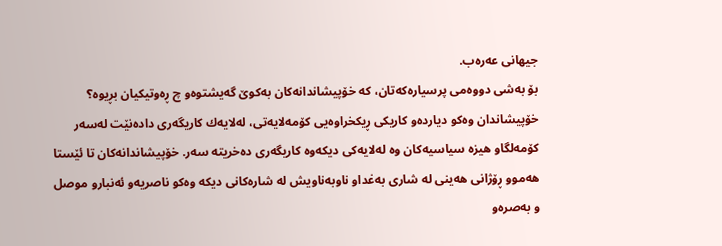جیهانی عه‌ره‌ب.
بۆ به‌شی دووه‌می پرسیاره‌كه‌تان، كه‌ خۆپیشاندانه‌كان به‌كوێ‌ گه‌یشتوه‌و چ ڕه‌وتیكیان بڕیوه‌؟ خۆپیشاندان وه‌كو دیارده‌و كاریكی ڕیكخراوه‌یی كۆمه‌لایه‌تی، له‌لایه‌ك كاریگه‌ری داده‌نێت له‌سه‌ر كۆمه‌لگاو هیزه‌ سیاسیه‌كان وه‌ له‌لایه‌كی دیكه‌وه‌ كاریگه‌ری ده‌خریته‌ سه‌ر. خۆپیشاندانه‌كان تا ئێستا هه‌موو ڕۆژانی هه‌ینی له‌ شاری به‌غداو ناوبه‌ناویش له‌ شاره‌كانی دیكه‌ وه‌كو ناصریه‌و ئه‌نبارو موصل و به‌صره‌و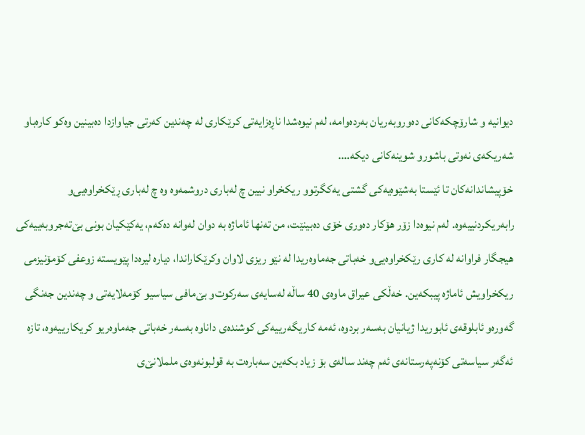دیوانیه‌ و شارۆچكه‌كانی ده‌وروبه‌ریان به‌رده‌وامه‌، له‌م نیوه‌شدا ناڕه‌زایه‌تی كرێكاری له‌ چه‌ندین كه‌رتی جیاوازدا ده‌بینین وه‌كو كاره‌باو شه‌ریكه‌ی نه‌وتی باشور‌و شوینه‌كانی دیكه‌….
خۆپیشاندانه‌كان تا ئێستا به‌شێوه‌یه‌كی گشتی یه‌كگرتو‌و ریكخراو نیین چ له‌باری دروشمه‌وه‌ وه‌ چ له‌باری ڕێكخراوه‌یی‌و رابه‌ریكردنییه‌وه‌. له‌م نیوه‌دا زۆر هۆكار ده‌وری خۆی ده‌بینێت، من ته‌نها ئاماژه‌ به‌ دوان له‌وانه‌ ده‌كه‌م، یه‌كێكیان بونی بێ‌ته‌جروبه‌ییه‌كی هیجگار فراوانه‌ له‌ كاری رێكخراوه‌یی‌و خه‌باتی جه‌ماوه‌ریدا له‌ نێو ریزی لاوان وكرێكاراندا، دیاره‌ لیره‌دا پێویسته‌ زوعفی كۆمۆنیزمی ریكخراویش ئاماژه‌ پیبكه‌ین. خه‌ڵكی عیراق ماوه‌ی 40 ساڵه‌ له‌سایه‌ی سه‌ركوت‌و بێ‌مافی سیاسیو كۆمه‌لایه‌تی و چه‌ندین جه‌نگی  گه‌وره‌و ئابلوقه‌ی ئابوریدا ژیانیان به‌سه‌ر بردوه‌، ئه‌مه‌ كاریگه‌رییه‌كی كوشنده‌ی داناوه‌ به‌سه‌ر خه‌باتی جه‌ماوه‌ریو كریكارییه‌وه‌، تازه‌ ئه‌گه‌ر سیاسه‌تی كۆنه‌په‌رستانه‌ی ئه‌م چه‌ند ساله‌ی بۆ زیاد بكه‌ین سه‌باره‌ت به‌ قولبونه‌وه‌ی ململانێ‌ی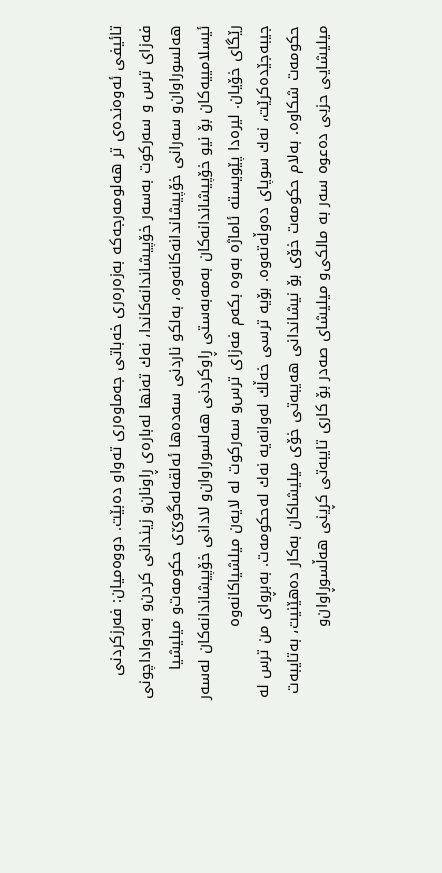تائیفی ئه‌وه‌نده‌ی تر هه‌لومه‌رجه‌كه‌ به‌زه‌ره‌ری خه‌باتی جه‌ماوه‌ری ته‌واو ده‌بێت. دووه‌میان: فه‌رزكردنی فه‌زای ترس و سه‌ركوت به‌سه‌ر خۆپیشاندانه‌كاندا، نه‌ك ته‌نها له‌باره‌ی ڕاونان‌و زیندانی كردن‌و به‌دواداچونی هه‌لسوراوان‌و سه‌رانی خۆپیشاندانه‌كانه‌وه‌، به‌لكو ناردنی سه‌ده‌ها ئه‌لقه‌له‌گوێ‌ی حكومه‌ت‌و میلیشیا ئیسلامییه‌كان بۆ نیو خۆپیشاندانه‌كان به‌مه‌به‌ستی ڕاوكردنی هه‌لسوراوان‌و لادانی خۆپیشاندانه‌كان له‌سه‌ر رێگای خۆیان. لیره‌دا پێویسته‌ ئاماژه‌ به‌وه‌ بكه‌م فه‌زای ترس‌و سه‌ركوت له‌ لایه‌ن میلشیاكانه‌وه‌ جیبه‌جێده‌كرێت، نه‌ك سوپای ده‌وڵه‌ته‌وه‌. بۆیه‌ ترسی خه‌ڵك له‌وانه‌یه‌ نه‌ك له‌حكومه‌ت. به‌بڕوای من ترس له‌ حكومه‌ت شكاوه‌. به‌لام حكومه‌ت خۆی بۆ نیشاندانی هه‌یبه‌تی خۆی میلیشاكان به‌كار ده‌هێنیت، به‌تایبه‌ت میلیشایی حزبی ده‌عوه‌ سه‌ر به‌ مالكی‌و میلیشای صه‌در بۆ كاری تایبه‌تی كڕینی هه‌ڵسوڕاوان‌و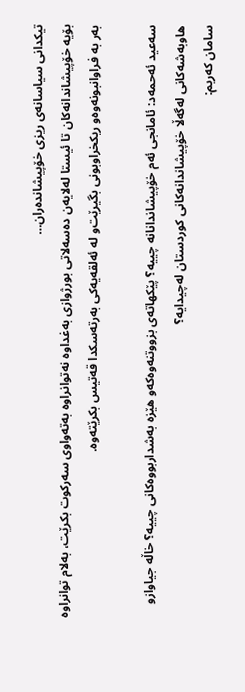تیكدانی سیاسانه‌ی ریزی خۆپیشانده‌ران…
بۆیه‌ خۆپیشاندانه‌كان تا ئیستا له‌لایه‌ن ده‌سه‌لاتی بورژوازی به‌غداوه‌ نه‌توانراوه‌ به‌ته‌واوی سه‌ركوت بكرێت، به‌لام توانراوه‌ به‌ر به‌ فراوانبونه‌وه‌و ریكخراوبونی بگیرێت‌و له‌ ئه‌لقه‌یه‌كی به‌رته‌سكدا قه‌تیس بكرێته‌وه‌.

سه‌عید ئه‌حمه‌د: ئامانجی ئه‌م خۆپیشاندانانه‌ چییه‌؟ پێكهاته‌ی بزووتنه‌وه‌كه‌‌و هێزه‌ به‌شداربووه‌كانی چییه‌؟ خاڵه‌ جیاواز‌و هاوبه‌شه‌كانی له‌گه‌ڵا خۆپیشاندانه‌كانی كوردستان له‌چیدایه‌؟
سامان كه‌ریم: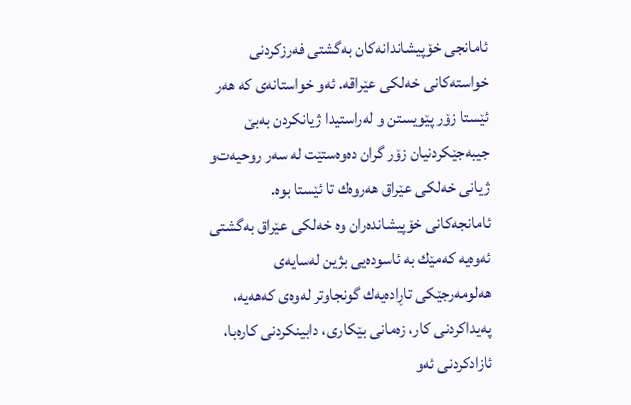ئامانجی خۆپیشاندانه‌كان به‌گشتی فه‌رزكردنی خواسته‌كانی خه‌لكی عێراقه‌. ئه‌و خواستانه‌ی كه‌ هه‌ر ئێستا زۆر پێویستن و له‌راستیدا ژیانكردن به‌بێ‌ جیبه‌جێكردنیان زۆر گران ده‌وه‌ستێت له‌ سه‌ر روحیه‌ت‌و ژیانی خه‌لكی عێراق هه‌روه‌ك تا ئێستا بوه‌. ئامانجه‌كانی خۆپیشانده‌ران وه‌ خه‌لكی عێراق به‌گشتی ئه‌وه‌یه‌ كه‌مێك به‌ ئاسوده‌یی بژین له‌سایه‌ی هه‌لومه‌رجێكی تاڕاده‌یه‌ك گونجاوتر له‌وه‌ی كه‌هه‌یه‌، په‌یداكردنی كار، زه‌مانی بێكاری، دابینكردنی كاره‌با، ئازادكردنی ئه‌و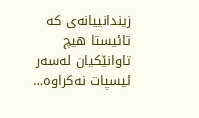زیندانییانه‌ی كه‌ تائیستا هیچ تاوانێكیان له‌سه‌ر ئیسپات نه‌كراوه‌…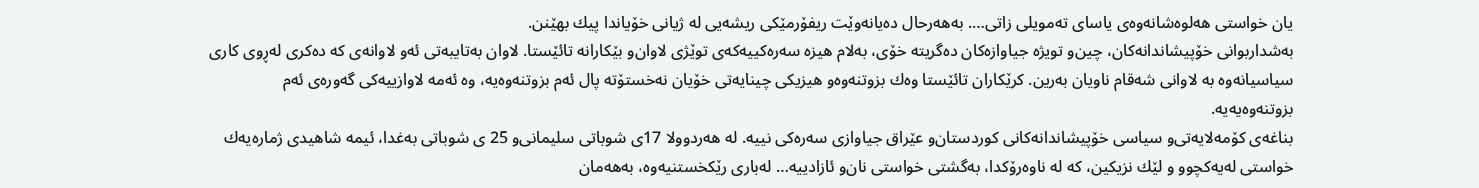یان خواستی هه‌لوه‌شانه‌وه‌ی یاسای ته‌مویلی زاتی…. به‌هه‌رحال ده‌یانه‌وێت ریفۆرمێكی ریشه‌یی له‌ ژیانی خۆیاندا پیك بهێنن.
به‌شداربوانی خۆپیشاندانه‌كان، چین‌و تویژه‌ جیاوازه‌كان ده‌گریته‌ خۆی، به‌لام هیزه‌ سه‌ره‌كییه‌كه‌ی توێژی لاوان‌و بێكارانه‌ تائێستا. لاوان به‌تایبه‌تی ئه‌و لاوانه‌ی كه‌ ده‌كری له‌ڕوی كاری سیاسیانه‌وه‌ به‌ لاوانی شه‌قام ناویان به‌رین. كرێكاران تائێستا وه‌ك بزوتنه‌وه‌و هیزیكی چینایه‌تی خۆیان نه‌خستۆته‌ پال ئه‌م بزوتنه‌وه‌یه‌، وه‌ ئه‌مه‌ لاوازییه‌كی گه‌وره‌ی ئه‌م بزوتنه‌وه‌یه‌یه‌.
بناغه‌ی كۆمه‌لایه‌تی‌و سیاسی خۆپیشاندانه‌كانی كوردستان‌و عێراق جیاوازی سه‌ره‌كی نییه‌. له‌ هه‌ردوولا 17ی شوباتی سلیمانی‌و 25 ی شوباتی به‌غدا، ئیمه‌ شاهیدی ژماره‌یه‌ك خواستی له‌یه‌كچوو ‌و لێك نزیكین، كه‌ له‌ ناوه‌رۆكدا، به‌گشتی خواستی نان‌و ئازادییه‌… له‌باری رێكخستنیه‌وه‌، به‌هه‌مان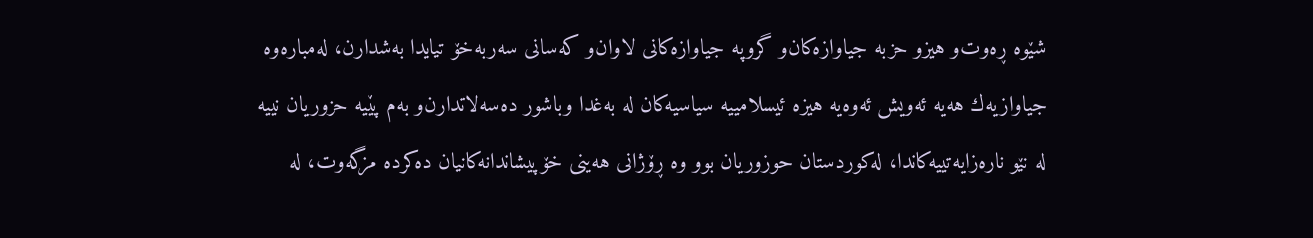شێوه‌ ڕه‌وت‌و هیزو حزبه‌ جیاوازه‌كان‌و گروپه‌ جیاوازه‌كانی لاوان‌و كه‌سانی سه‌ربه‌خۆ تیایدا به‌شدارن، له‌مباره‌وه‌ جیاوازیه‌ك هه‌یه‌ ئه‌ویش ئه‌وه‌یه‌ هیزه‌ ئیسلامییه‌ سیاسیه‌كان له‌ به‌غدا وباشور ده‌سه‌لاتدارن‌و به‌م پێیه‌ حزوریان نییه‌ له‌ نێو ناره‌زایه‌تییه‌كاندا، له‌كوردستان حوزوریان بوو وه‌ ڕۆژانی هه‌ینی خۆپیشاندانه‌كانیان ده‌كرده‌ مزگه‌وت، له‌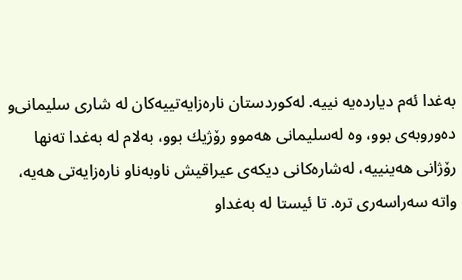به‌غدا ئه‌م دیارده‌یه‌ نییه‌. له‌كوردستان ناره‌زایه‌تییه‌كان له‌ شاری سلیمانی‌و ده‌وروبه‌ی بوو، وه‌ له‌سلیمانی هه‌موو رۆژیك بوو، به‌لام له‌ به‌غدا ته‌نها رۆژانی هه‌ینییه‌، له‌شاره‌كانی دیكه‌ی عیراقیش ناوبه‌ناو ناره‌زایه‌تی هه‌یه‌، واته‌ سه‌راسه‌ری تره‌. تا ئیستا له‌ به‌غداو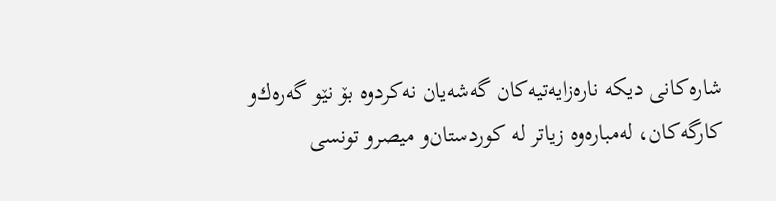شاره‌كانی دیكه‌ ناره‌زایه‌تیه‌كان گه‌شه‌یان نه‌كردوه‌ بۆ نێو گه‌ره‌ك‌و كارگه‌كان، له‌مباره‌وه‌ زیاتر له‌ كوردستان‌و میصرو تونسی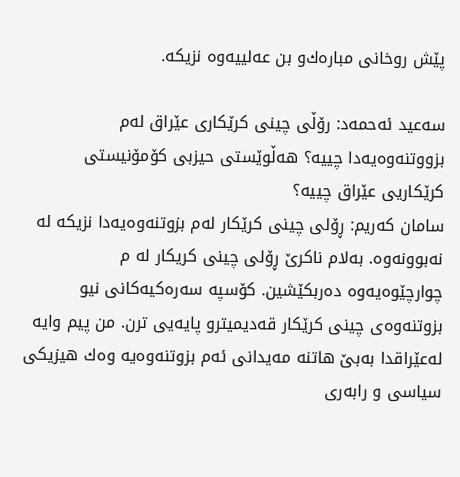پێش روخانی مباره‌ك‌و بن عه‌لییه‌وه‌ نزیكه‌.

سه‌عید ئه‌حمه‌د: رۆڵی چینی كرێكاری عێراق له‌م بزووتنه‌وه‌یه‌دا چییه‌؟ هه‌ڵوێستی حیزبی كۆمۆنیستی كرێكاریی عێراق چییه‌؟
سامان كه‌ریم: ڕۆلی چینی كرێكار له‌م بزوتنه‌وه‌یه‌دا نزیكه‌ له‌ نه‌بوونه‌وه‌. به‌لام ناكرێ‌ ڕۆلی چینی كریكار له‌ م چوارچێوه‌یه‌وه‌ ده‌ربكێشین. كۆسپه‌ سه‌ره‌كیه‌كانی نیو بزوتنه‌وه‌ی چینی كرێكار قه‌دیمیترو پایه‌یی ترن. من پیم وایه‌ له‌عێراقدا به‌بێ‌ هاتنه‌ مه‌یدانی ئه‌م بزوتنه‌وه‌یه‌ وه‌ك هیزیكی سیاسی ‌و رابه‌ری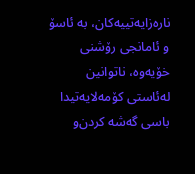ناره‌زایه‌تییه‌كان، به‌ ئاسۆ و ئامانجی رۆشنی خۆیه‌وه‌، ناتوانین له‌ئاستی كۆمه‌لایه‌تیدا باسی گه‌شه‌ كردن‌و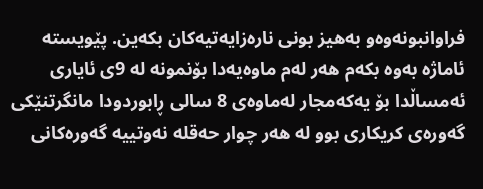فراوانبونه‌وه‌و به‌هیز بونی ناره‌زایه‌تیه‌كان بكه‌ین. پێویسته‌ ئاماژه‌ به‌وه‌ بكه‌م هه‌ر له‌م ماوه‌یه‌دا بۆنمونه‌ له‌ 9ی ئایاری ئه‌مساڵدا بۆ یه‌كه‌مجار له‌ماوه‌ی 8 سالی ڕابوردودا مانگرتنێكی گه‌وره‌ی كریكاری بوو له‌ هه‌ر چوار حه‌قله‌ نه‌وتییه‌ گه‌وره‌كانی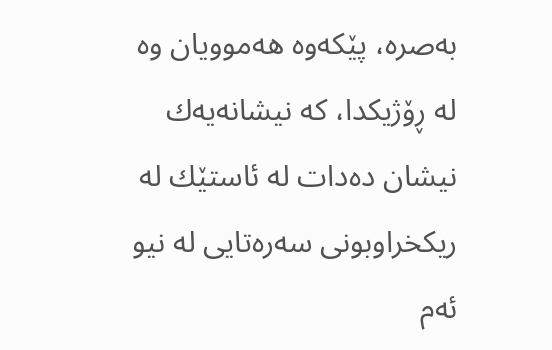به‌صره‌، پێكه‌وه‌ هه‌موویان وه‌ له‌ ڕۆژیكدا، كه‌ نیشانه‌یه‌ك نیشان ده‌دات له‌ ئاستێك له‌ ریكخراوبونی سه‌ره‌تایی له‌ نیو ئه‌م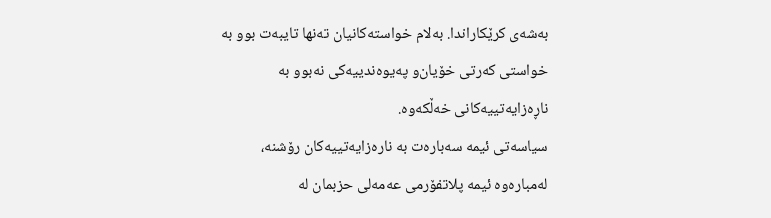به‌شه‌ی كرێكاراندا. به‌لام خواسته‌كانیان ته‌نها تایبه‌ت بوو به‌ خواستی كه‌رتی خۆیان‌و په‌یوه‌ندییه‌كی نه‌بوو به‌ ناڕه‌زایه‌تییه‌كانی خه‌ڵكه‌وه‌.
سیاسه‌تی ئیمه‌ سه‌باره‌ت به‌ ناره‌زایه‌تییه‌كان رۆشنه‌، له‌مباره‌وه‌ ئیمه‌ پلاتفۆرمی عه‌مه‌لی حزبمان له‌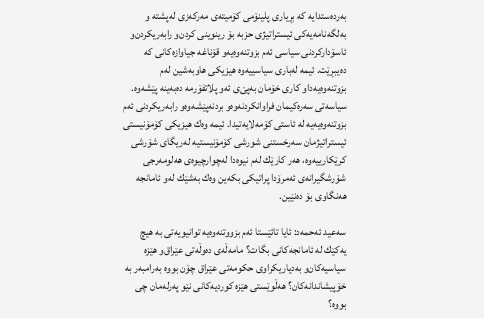به‌رده‌ستدایه‌ كه‌ بڕیاری پلینۆمی كۆمیته‌ی مه‌ركه‌زی له‌پشته‌ و به‌لگه‌نامه‌یه‌كی ئیستراتیژی حزبه‌ بۆ رینوینی كردن‌و رابه‌ریكردن‌و ئاسۆداركردنی سیاسی ئه‌م بزوتنه‌وه‌یه‌‌و قۆناغه‌ جیاوازه‌كانی كه‌ ده‌یبڕێت. ئیمه‌ له‌باری سیاسییه‌وه‌ هیزیكی هاوبه‌شین له‌م بزوتنه‌وه‌یه‌داو كاری خۆمان به‌پێ‌ی ئه‌و پلاتفۆرمه‌ ده‌به‌ینه‌ پێشه‌وه‌.  سیاسه‌تی سه‌ره‌كیمان فراوانكردنه‌وه‌‌و بردنه‌پێشه‌وه‌و رابه‌ریكردنی ئه‌م بزوتنه‌وه‌یه‌یه‌ له‌ ئاستی كۆمه‌لایه‌تیدا. ئیمه‌ وه‌ك هیزیكی كۆمۆنیستی ئیستراتیژمان سه‌رخستنی شورشی كۆمۆنیستیه‌ له‌ریگای شۆرشی كرێكارییه‌وه‌، هه‌ر كارێك له‌م نیوه‌دا له‌چوارچیوه‌ی هه‌لومه‌رجی شۆرشگیرانه‌ی ئه‌مرۆدا پراتیكی بكه‌ین وه‌ك به‌شێك له‌و ئامانجه‌ هه‌نگاوی بۆ ده‌نێین.

سه‌عید ئه‌حمه‌د: ئایا تائێستا ئه‌م بزووتنه‌وه‌یه‌ توانیویه‌تی به‌ هیچ یه‌كێك له‌ ئامانجه‌كانی بگات؟ مامه‌ڵه‌ی ده‌وڵه‌تی عێراق‌و هێزه‌ سیاسیه‌كان‌و به‌دیاریكراوی حكومه‌تی عێراق چۆن بووه‌ به‌رامبه‌ر به‌ خۆپیشاندانه‌كان؟ هه‌ڵوێستی هێزه‌ كوردیه‌كانی نێو په‌رله‌مان چی بووه‌؟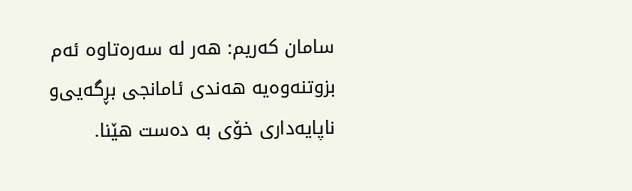سامان كه‌ریم: هه‌ر له‌ سه‌ره‌تاوه‌ ئه‌م بزوتنه‌وه‌یه‌ هه‌ندی ئامانجی بڕگه‌یی‌و ناپایه‌داری خۆی به‌ ده‌ست هێنا.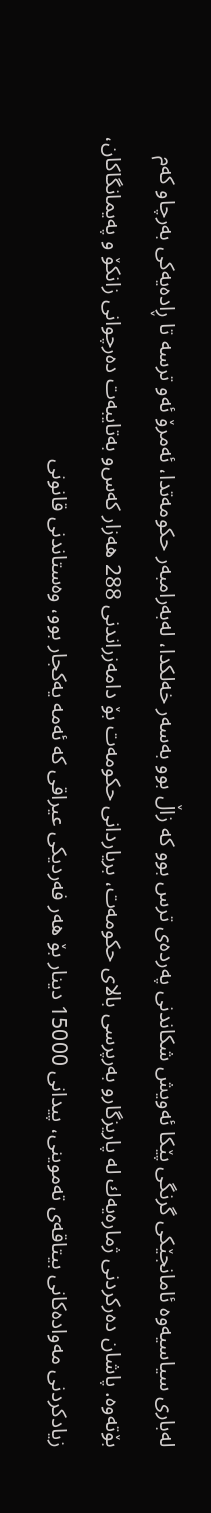له‌باری سیاسیه‌وه‌ ئامانجێكی گرنگی پێكا ئه‌ویش شكاندنی په‌رده‌ی ترس بوو كه‌ زاڵ بوو به‌سه‌ر خه‌لكدا، له‌به‌رامبه‌ر حكومه‌تدا، ئه‌مرۆ ئه‌و ترسه‌ تا ڕاده‌یه‌كی به‌رچاو كه‌م بۆته‌وه‌. پاشان ده‌ركردنی ژماره‌یه‌ك له‌ پاریزگارو به‌رپرسی بالای حكومه‌ت، بریاردانی حكومه‌ت بۆ دامه‌زراندنی 288 هه‌زار كه‌س‌و به‌تایبه‌ت ده‌رچوانی زانكۆ ‌و په‌یمانگاكان، زیادكردنی مه‌واده‌كانی بیتاقه‌ی ته‌موینی، پیدانی 15000 دینار بۆ هه‌ر فه‌ردیكی عیراقی كه‌ ئه‌مه‌ یه‌كجار بوو، وه‌ستاندنی قانونی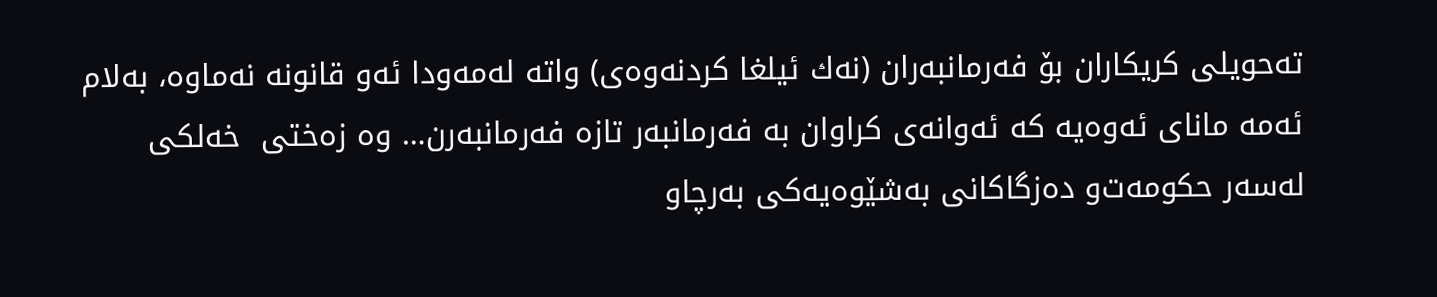ته‌حویلی كریكاران بۆ فه‌رمانبه‌ران (نه‌ك ئیلغا كردنه‌وه‌ی) واته‌ له‌مه‌ودا ئه‌و قانونه‌ نه‌ماوه‌، به‌لام ئه‌مه‌ مانای ئه‌وه‌یه‌ كه‌ ئه‌وانه‌ی كراوان به‌ فه‌رمانبه‌ر تازه‌ فه‌رمانبه‌رن… وه‌ زه‌ختی  خه‌لكی له‌سه‌ر حكومه‌ت‌و ده‌زگاكانی به‌شێوه‌یه‌كی به‌رچاو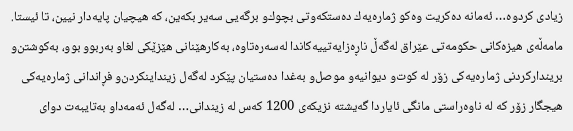زیادی كردوه‌… ئه‌مانه‌ ده‌كریت وه‌كو ژماره‌یه‌ك ده‌ستكه‌وتی بچوك‌و برگه‌یی سه‌یر بكه‌ین، كه‌ هیچیان پایه‌دار نیین، تا ئیستا.
مامه‌ڵه‌ی هیزه‌كانی حكومه‌تی عێراق له‌گه‌ڵ ناڕه‌زایه‌تییه‌كاندا له‌سه‌ره‌تاوه‌، به‌كارهێنانی هێزێكی لغاو به‌ربوو بوو، به‌كوشتن‌و برینداركردنی ژماره‌یه‌كی زۆر له‌ كوت‌و دیوانیه‌‌و موصل‌و به‌غدا ده‌ستیان پێكرد له‌گه‌ل زینداینكردن‌و فڕاندانی ژماره‌یه‌كی هیجگار زۆر كه‌ له‌ ناوه‌راستی مانگی ئایاردا گه‌یشته‌ نزیكه‌ی 1200 كه‌س له‌ زیندانی… له‌گه‌ل ئه‌مه‌داو به‌تایبه‌ت دوای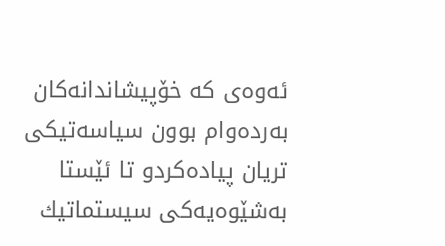ئه‌وه‌ی كه‌ خۆپیشاندانه‌كان به‌رده‌وام بوون سیاسه‌تیكی تریان پیاده‌كردو تا ئێستا به‌شێوه‌یه‌كی سیستماتیك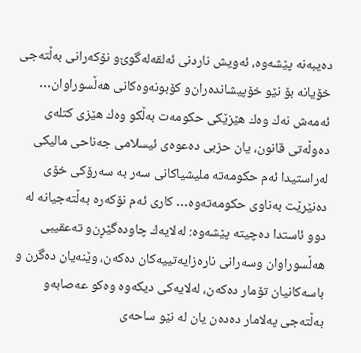ده‌یبه‌نه‌ پێشه‌وه‌، ئه‌ویش ناردنی ئه‌لقه‌له‌گوێ‌‌و نۆكه‌رانی به‌ڵته‌جی خۆیانه‌ بۆ نێو خۆپیشانده‌ران‌و كۆبونه‌وه‌كانی هه‌ڵسوراوان… ئه‌مه‌ش نه‌ك وه‌ك هێزێكی حكومه‌ت به‌ڵكو وه‌ك هێزی كتله‌ی ده‌وڵه‌تی قانون، یان حزبی ده‌عوه‌ی ئیسلامی جه‌ناحی مالیكی له‌راستیدا ئه‌م حكومه‌ته‌ ملیشیاكانی سه‌ر به‌ سه‌رۆكی خۆی ده‌نێرێت به‌ناوی حكومه‌ته‌وه‌… كاری ئه‌م نۆكه‌ره‌ به‌ڵته‌جیانه‌ له‌ دوو ئاستدا ده‌چیته‌ پێشه‌وه‌: له‌لایه‌ك چاوده‌گێڕن‌و ته‌عقیبی هه‌ڵسوراوان وسه‌رانی ناره‌زایه‌تییه‌كان ده‌كه‌ن، وێنه‌یان ده‌گرن و باسه‌كانیان تۆمار ده‌كه‌ن، له‌لایه‌كی دیكه‌وه‌ وه‌كو عه‌صابه‌و به‌ڵته‌جی په‌لامار ده‌ده‌ن یان له‌ نێو ساحه‌ی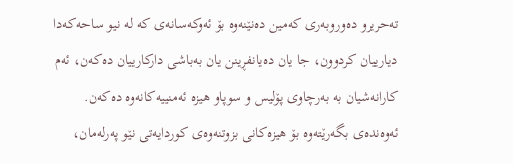ته‌حریر‌و ده‌وروبه‌ری كه‌مین ده‌نێنه‌وه‌ بۆ ئه‌وكه‌سانه‌ی كه‌ له‌ نیو ساحه‌كه‌دا دیارییان كردوون، جا یان ده‌یانفڕینن یان به‌باشی داركارییان ده‌كه‌ن، ئه‌م كارانه‌شیان به‌ به‌رچاوی پۆلیس و سوپاو هیزه‌ ئه‌منییه‌كانه‌وه‌ ده‌كه‌ن.
ئه‌وه‌نده‌ی بگه‌رێته‌وه‌ بۆ هیزه‌كانی بزوتنه‌وه‌ی كوردایه‌تی نێو په‌رله‌مان،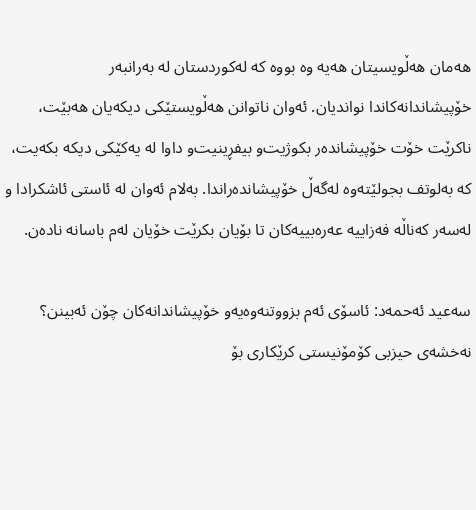هه‌مان هه‌ڵویسیتان هه‌یه‌ وه‌ بووه‌ كه‌ له‌كوردستان له‌ به‌رانبه‌ر خۆپیشاندانه‌كاندا نواندیان. ئه‌وان ناتوانن هه‌ڵویستێكی دیكه‌یان هه‌بێت، ناكرێت خۆت خۆپیشانده‌ر بكوژیت‌و بیفڕینیت‌و داوا له‌ یه‌كێكی دیكه‌ بكه‌یت، كه‌ به‌لوتف بجولێته‌وه‌ له‌گه‌ڵ خۆپیشانده‌راندا. به‌لام ئه‌وان له‌ ئاستی ئاشكرادا و له‌سه‌ر كه‌ناڵه‌ فه‌زاییه‌ عه‌ره‌بییه‌كان تا بۆیان بكرێت خۆیان له‌م باسانه‌ ناده‌ن.

سه‌عید ئه‌حمه‌د: ئاسۆی ئه‌م بزووتنه‌وه‌یه‌‌و خۆپیشاندانه‌كان چۆن ئه‌بینن؟ نه‌خشه‌ی حیزبی كۆمۆنیستی كرێكاری بۆ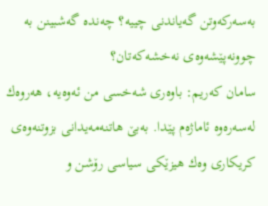به‌سه‌ركه‌وتن گه‌یاندنی چییه‌؟ چه‌نده‌ گه‌شبینن به‌ چوونه‌پێشه‌وه‌ی نه‌خشه‌كه‌تان؟
سامان كه‌ریم: باوه‌ری شه‌خسی من ئه‌وه‌یه‌، هه‌روه‌ك له‌سه‌ره‌وه‌ ئاماژه‌م پێدا. به‌بێ‌ هاتنه‌مه‌یدانی بزوتنه‌وه‌ی كریكاری وه‌ك هیزێكی سیاسی رۆشن و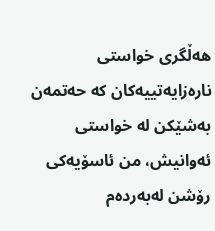هه‌ڵگری خواستی ناره‌زایه‌تییه‌كان كه‌ حه‌تمه‌ن به‌شێكن له‌ خواستی ئه‌وانیش، من ئاسۆیه‌كی رۆشن له‌به‌رده‌م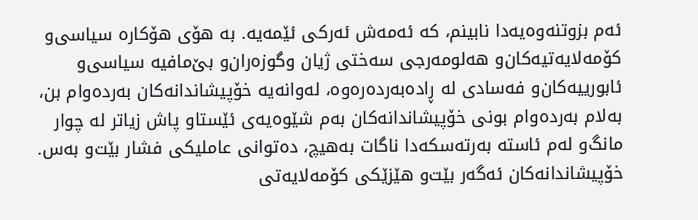ئه‌م بزوتنه‌وه‌یه‌دا نابینم، كه‌ ئه‌مه‌ش ئه‌ركی ئێمه‌یه‌. به‌ هۆی هۆكاره‌ سیاسی‌و كۆمه‌لایه‌تیه‌كان‌و هه‌لومه‌رجی سه‌ختی ژیان وگوزه‌ران‌و بێ‌مافیه‌ سیاسی‌و ئابورییه‌كان‌و فه‌سادی له‌ ڕاده‌به‌رده‌ره‌وه‌، له‌وانه‌یه‌ خۆپیشاندانه‌كان به‌رده‌وام بن، به‌لام به‌رده‌وام بونی خۆپیشاندانه‌كان به‌م شێوه‌یه‌ی ئێستاو پاش زیاتر له‌ چوار مانگ‌و له‌م ئاسته‌ به‌رته‌سكه‌دا ناگات به‌هیچ، ده‌توانی عاملیكی فشار بێت‌و به‌س. خۆپیشاندانه‌كان ئه‌گه‌ر بێت‌و هێزێكی كۆمه‌لایه‌تی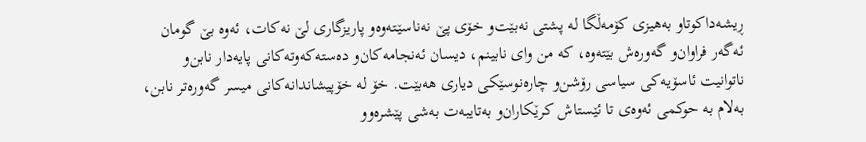ڕیشه‌داكوتاو به‌هیزی كۆمه‌ڵگا له‌ پشتی نه‌بێت‌و خۆی پێ‌ نه‌ناسێـته‌وه‌‌و پاریزگاری لێ‌ نه‌كات، ئه‌وه‌ بێ‌ گومان ئه‌گه‌ر فراوان‌و گه‌وره‌ش بێته‌وه‌، كه‌ من وای نابینم، دیسان ئه‌نجامه‌كان‌و ده‌سته‌كه‌وته‌كانی پایه‌دار نابن‌و ناتوانیت ئاسۆیه‌كی سیاسی رۆشن‌و چاره‌نوسێكی دیاری هه‌بێت. خۆ له‌ خۆپیشاندانه‌كانی میسر گه‌وره‌تر نابن، به‌لام به‌ حوكمی ئه‌وه‌ی تا ئێستاش كرێكاران‌و به‌تایبه‌ت به‌شی پێشره‌وو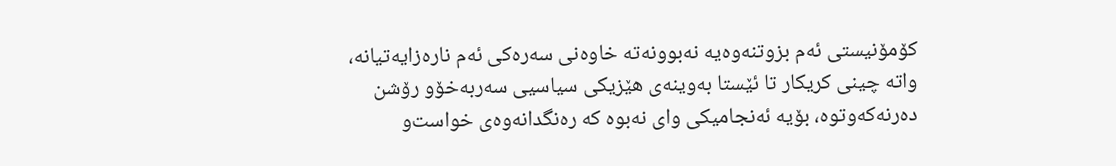كۆمۆنیستی ئه‌م بزوتنه‌وه‌یه‌ نه‌بوونه‌ته‌ خاوه‌نی سه‌ره‌كی ئه‌م ناره‌زایه‌تیانه‌، واته‌ چینی كریكار تا ئێستا به‌وینه‌ی هێزیكی سیاسیی سه‌ربه‌خۆو رۆشن ده‌رنه‌كه‌وتوه‌، بۆیه‌ ئه‌نجامیكی وای نه‌بوه‌ كه‌ ره‌نگدانه‌وه‌ی خواست‌و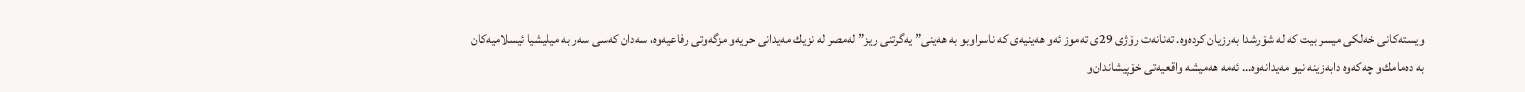ویسته‌كانی خه‌لكی میسر بیت كه‌ له‌ شۆرشدا به‌رزیان كرده‌وه‌. ته‌نانه‌ت رۆژی 29ی ته‌موز ئه‌و هه‌ینیه‌ی كه‌ ناسراوبو به‌ هه‌ینی” یه‌گرتنی ریز” له‌مصر له‌ نزیك مه‌یدانی حریه‌و مزگه‌وتی رفاعیه‌وه‌، سه‌دان كه‌سی سه‌ر به‌ میلیشیا ئیسلامیه‌كان به‌ ده‌مامك‌و چه‌كه‌وه‌ دابه‌زینه‌ نیو مه‌یدانه‌وه‌… ئه‌مه‌ هه‌میشه‌ واقعیه‌تی خۆپیشاندان‌و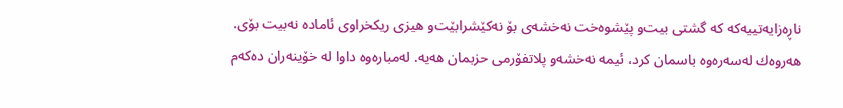ناڕه‌زایه‌تییه‌كه‌ كه‌ گشتی بیت‌و پێشوه‌خت نه‌خشه‌ی بۆ نه‌كێشرابێت‌و هیزی ریكخراوی ئاماده‌ نه‌بیت بۆی.
هه‌روه‌ك له‌سه‌ره‌وه‌ باسمان كرد، ئیمه‌ نه‌خشه‌و پلاتفۆرمی حزبمان هه‌یه‌. له‌مباره‌وه‌ داوا له‌ خۆینه‌ران ده‌كه‌م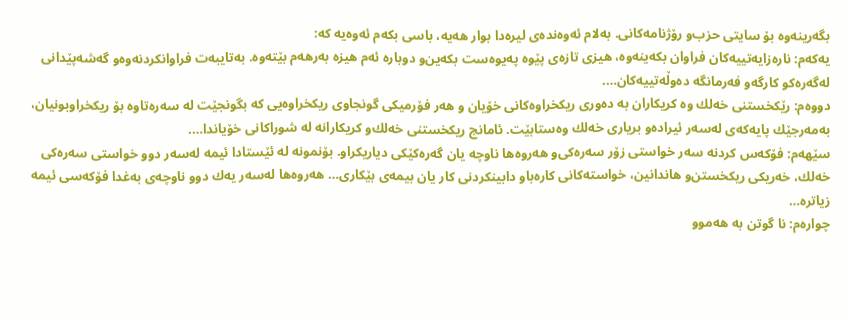بگه‌رینه‌وه‌ بۆ سایتی حزب‌و رۆژنامه‌كانی. به‌لام ئه‌وه‌نده‌ی لیره‌دا بوار هه‌یه‌، باسی بكه‌م ئه‌وه‌یه‌ كه‌:
یه‌كه‌م: ناره‌زایه‌تییه‌كان فراوان بكه‌ینه‌وه‌، هیزی تازه‌ی پێوه‌ په‌یوه‌ست بكه‌ین‌و دوباره‌ ئه‌م هیزه‌ به‌رهه‌م بێته‌وه‌. به‌تایبه‌ت فراوانكردنه‌وه‌و گه‌شه‌پێدانی له‌گه‌ره‌كو كارگه‌و فه‌رمانگه‌ ده‌وڵه‌تییه‌كان….
دووه‌م: رێكخستنی خه‌لك وه‌ كریكاران به‌ ده‌وری ریكخراوه‌كانی خۆیان و هه‌ر فۆرمیكی گونجاوی ریكخراوه‌یی كه‌ بگونجێت له‌ سه‌ره‌تاوه‌ بۆ ریكخراوبونیان، به‌مه‌رجێك پایه‌كه‌ی له‌سه‌ر ئیراده‌و بریاری خه‌لك وه‌ستابێت. ئامانج ریكخستنی خه‌لك‌و كریكارانه‌ له‌ شوراكانی خۆیاندا….
سێهه‌م: فۆكه‌س كردنه‌ سه‌ر خواستی زۆر سه‌ره‌كی‌و هه‌روه‌ها ناوچه‌ یان گه‌ره‌كێكی دیاریكراو. بۆنمونه‌ له‌ ئێستادا ئیمه‌ له‌سه‌ر دوو خواستی سه‌ره‌كی خه‌لك، خه‌ریكی ریكخستن‌و هاندانین، خواسته‌كانی كاره‌باو دابینكردنی كار یان بیمه‌ی بێكاری… هه‌روه‌ها له‌سه‌ر یه‌ك دوو ناوچه‌ی به‌غدا فۆكه‌سی ئیمه‌ زیاتره‌…
چواره‌م: نا گوتن به‌ هه‌موو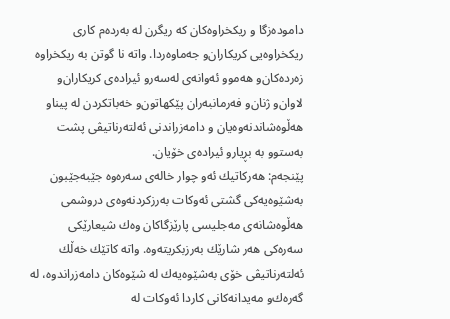داموده‌زگا و ریكخراوه‌كان كه‌ ریگرن له‌ به‌رده‌م كاری ریكخراوه‌یی كریكاران‌و جه‌ماوه‌ردا. واته‌ نا گوتن به‌ ریكخراوه‌ زه‌رده‌كان‌و هه‌موو ئه‌وانه‌ی له‌سه‌رو ئیراده‌ی كریكاران‌و لاوان‌و ژنان‌و فه‌رمانبه‌ران پێكهاتون‌و خه‌باتكردن له‌ پیناو هه‌ڵوه‌شاندنه‌وه‌یان و دامه‌زراندنی ئه‌لته‌رناتیڤی پشت به‌ستوو به‌ بڕیارو ئیراده‌ی خۆیان.
پێنجه‌م: هه‌ركاتیك ئه‌و چوار خاله‌ی سه‌ره‌وه‌ جێبه‌جێبون به‌شێوه‌یه‌كی گشتی ئه‌وكات به‌رزكردنه‌وه‌ی دروشمی هه‌ڵوه‌شانه‌ی مه‌جلیسی پارێزگاكان وه‌ك شیعارێكی سه‌ره‌كی هه‌ر شارێك به‌رزبكریته‌وه‌. واته‌ كاتێك خه‌ڵك ئه‌لته‌رناتیڤی خۆی به‌شێوه‌یه‌ك له‌ شێوه‌كان دامه‌زراندوه‌، له‌ گه‌ره‌ك‌و مه‌یدانه‌كانی كاردا ئه‌وكات له‌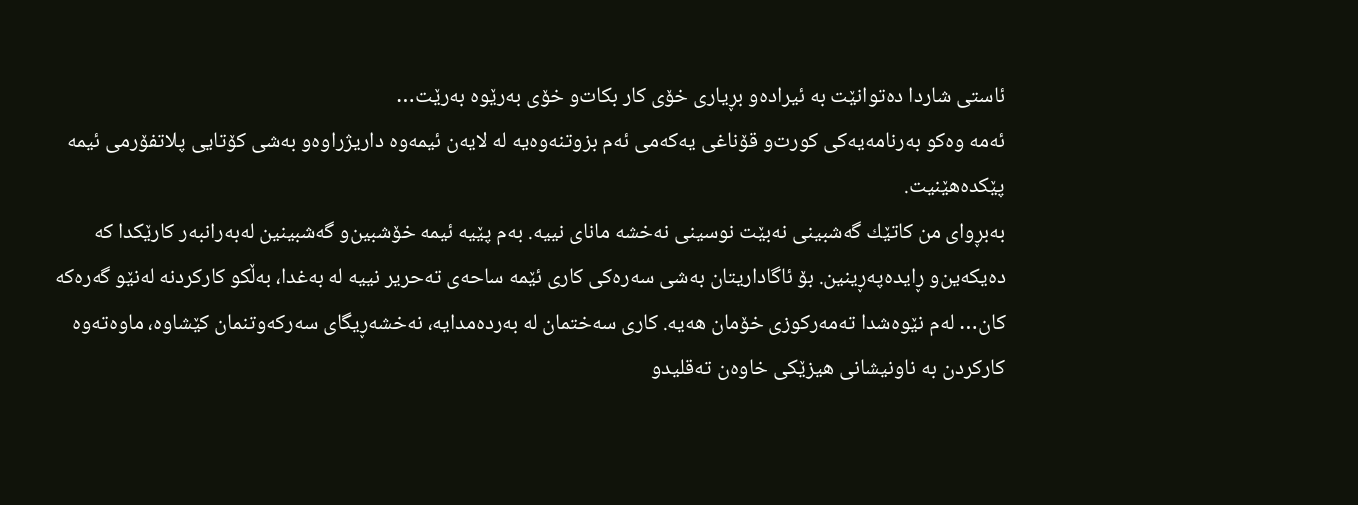ئاستی شاردا ده‌توانێت به‌ ئیراده‌و بڕیاری خۆی كار بكات‌و خۆی به‌رێوه‌ به‌رێت…
ئه‌مه‌ وه‌كو به‌رنامه‌یه‌كی كورت‌و قۆناغی یه‌كه‌می ئه‌م بزوتنه‌وه‌یه‌ له‌ لایه‌ن ئیمه‌وه‌ داریژراوه‌و به‌شی كۆتایی پلاتفۆرمی ئیمه‌ پێكده‌هێنیت.
به‌بڕوای من كاتێك گه‌شبینی نه‌بێت نوسینی نه‌خشه‌ مانای نییه‌. به‌م پێیه‌ ئیمه‌ خۆشبین‌و گه‌شبینین له‌به‌رانبه‌ر كارێكدا كه‌ ده‌یكه‌ین‌و ڕایده‌په‌ڕینین. بۆ ئاگاداریتان به‌شی سه‌ره‌كی كاری ئێمه‌ ساحه‌ی ته‌حریر نییه‌ له‌ به‌غدا، به‌ڵكو كاركردنه‌ له‌نێو گه‌ره‌كه‌ كان… له‌م نێوه‌شدا ته‌مه‌ركوزی خۆمان هه‌یه‌. كاری سه‌ختمان له‌ به‌رده‌مدایه‌، نه‌خشه‌ڕیگای سه‌ركه‌وتنمان كێشاوه‌، ماوه‌ته‌وه‌ كاركردن به‌ ناونیشانی هیزێكی خاوه‌ن ته‌قلیدو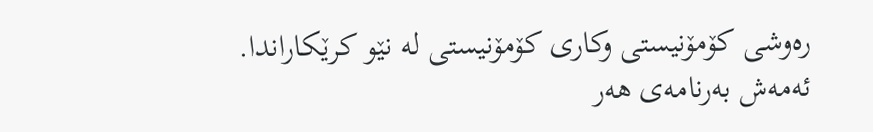ره‌وشی كۆمۆنیستی وكاری كۆمۆنیستی له‌ نێو كرێكاراندا. ئه‌مه‌ش به‌رنامه‌ی هه‌ر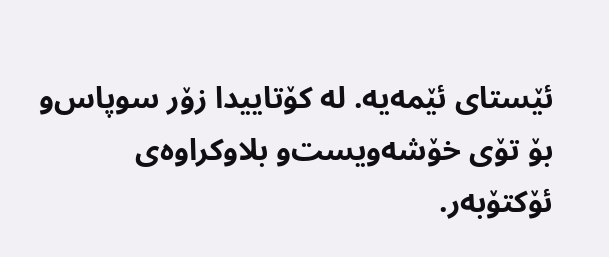ئێستای ئێمه‌یه‌. له‌ كۆتاییدا زۆر سوپاس‌و بۆ تۆی خۆشه‌ویست‌و بلاوكراوه‌ی ئۆكتۆبه‌ر.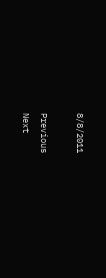8/8/2011

Previous
Next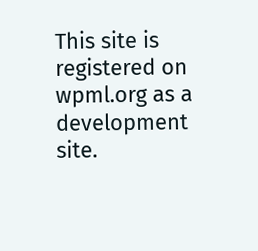This site is registered on wpml.org as a development site.